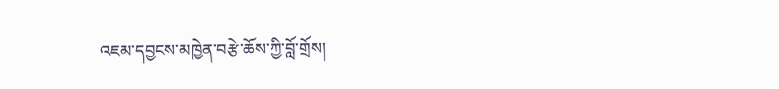འཇམ་དབྱངས་མཁྱེན་བརྩེ་ཆོས་ཀྱི་བློ་གྲོས།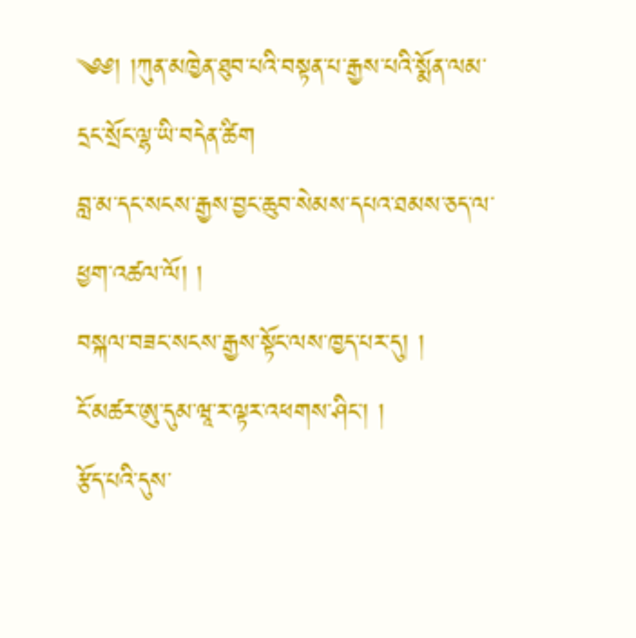༄༅། །ཀུན་མཁྱེན་ཐུབ་པའི་བསྟན་པ་རྒྱས་པའི་སྨོན་ལམ་དྲང་སྲོང་ལྷ་ཡི་བདེན་ཚིག
བླ་མ་དང་སངས་རྒྱས་བྱང་ཆུབ་སེམས་དཔའ་ཐམས་ཅད་ལ་ཕྱག་འཚལ་ལོ། །
བསྐལ་བཟང་སངས་རྒྱས་སྟོང་ལས་ཁྱད་པར་དུ། །
ངོ་མཚར་ཨུ་དུམ་ཝཱ་ར་ལྟར་འཕགས་ཤིང་། །
རྩོད་པའི་དུས་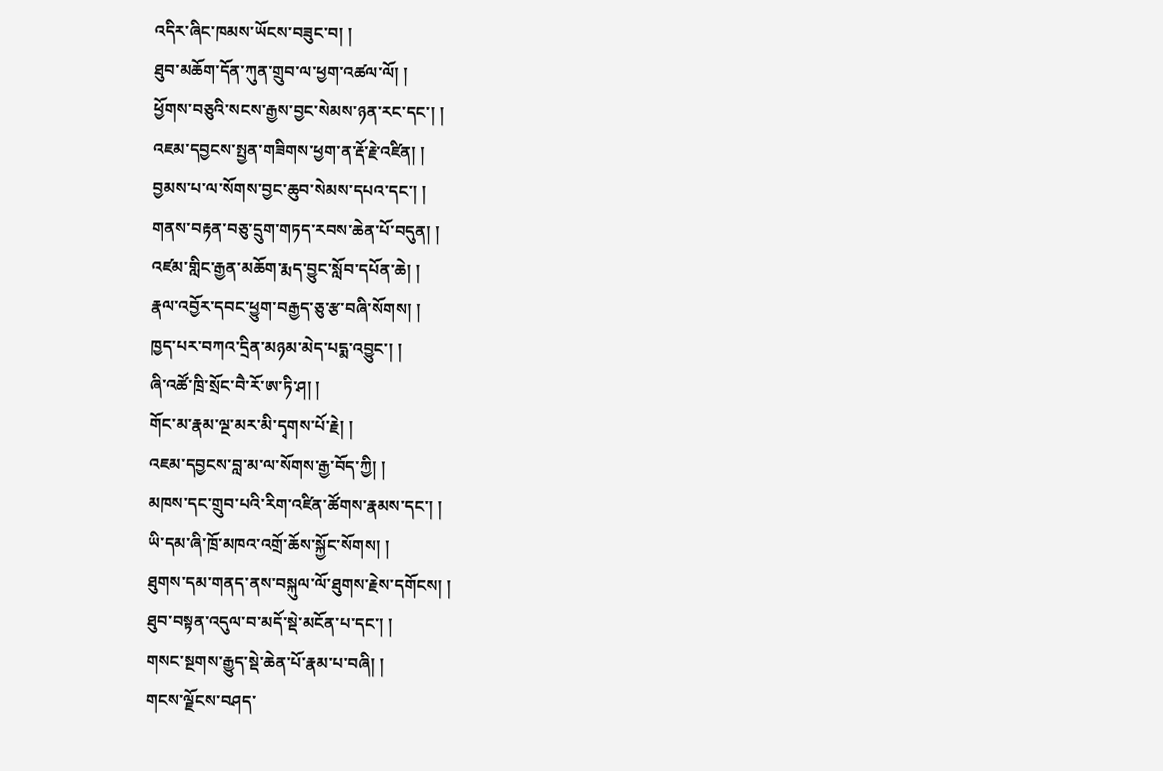འདིར་ཞིང་ཁམས་ཡོངས་བཟུང་བ། །
ཐུབ་མཆོག་དོན་ཀུན་གྲུབ་ལ་ཕྱག་འཚལ་ལོ། །
ཕྱོགས་བཅུའི་སངས་རྒྱས་བྱང་སེམས་ཉན་རང་དང་། །
འཇམ་དབྱངས་སྤྱན་གཟིགས་ཕྱག་ན་རྡོ་རྗེ་འཛིན། །
བྱམས་པ་ལ་སོགས་བྱང་ཆུབ་སེམས་དཔའ་དང་། །
གནས་བརྟན་བཅུ་དྲུག་གཏད་རབས་ཆེན་པོ་བདུན། །
འཛམ་གླིང་རྒྱན་མཆོག་རྨད་བྱུང་སློབ་དཔོན་ཆེ། །
རྣལ་འབྱོར་དབང་ཕྱུག་བརྒྱད་ཅུ་རྩ་བཞི་སོགས། །
ཁྱད་པར་བཀའ་དྲིན་མཉམ་མེད་པདྨ་འབྱུང་། །
ཞི་འཚོ་ཁྲི་སྲོང་བཻ་རོ་ཨ་ཏི་ཤ། །
གོང་མ་རྣམ་ལྔ་མར་མི་དྭགས་པོ་རྗེ། །
འཇམ་དབྱངས་བླ་མ་ལ་སོགས་རྒྱ་བོད་ཀྱི། །
མཁས་དང་གྲུབ་པའི་རིག་འཛིན་ཚོགས་རྣམས་དང་། །
ཡི་དམ་ཞི་ཁྲོ་མཁའ་འགྲོ་ཆོས་སྐྱོང་སོགས། །
ཐུགས་དམ་གནད་ནས་བསྐུལ་ལོ་ཐུགས་རྗེས་དགོངས། །
ཐུབ་བསྟན་འདུལ་བ་མདོ་སྡེ་མངོན་པ་དང་། །
གསང་སྔགས་རྒྱུད་སྡེ་ཆེན་པོ་རྣམ་པ་བཞི། །
གངས་ལྗོངས་བཤད་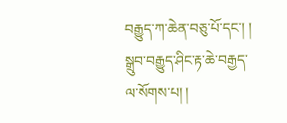བརྒྱུད་ཀ་ཆེན་བཅུ་པོ་དང་། །
སྒྲུབ་བརྒྱུད་ཤིང་རྟ་ཆེ་བརྒྱད་ལ་སོགས་པ། །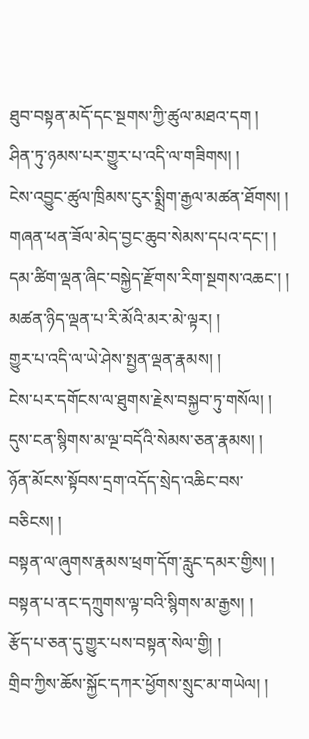ཐུབ་བསྟན་མདོ་དང་སྔགས་ཀྱི་ཚུལ་མཐའ་དག །
ཤིན་ཏུ་ཉམས་པར་གྱུར་པ་འདི་ལ་གཟིགས། །
ངེས་འབྱུང་ཚུལ་ཁྲིམས་ངུར་སྨྲིག་རྒྱལ་མཚན་ཐོགས། །
གཞན་ཕན་ཟོལ་མེད་བྱང་ཆུབ་སེམས་དཔའ་དང་། །
དམ་ཚིག་ལྡན་ཞིང་བསྐྱེད་རྫོགས་རིག་སྔགས་འཆང་། །
མཚན་ཉིད་ལྡན་པ་རི་མོའི་མར་མེ་ལྟར། །
གྱུར་པ་འདི་ལ་ཡེ་ཤེས་སྤྱན་ལྡན་རྣམས། །
ངེས་པར་དགོངས་ལ་ཐུགས་རྗེས་བསྐྱབ་ཏུ་གསོལ། །
དུས་ངན་སྙིགས་མ་ལྔ་བདོའི་སེམས་ཅན་རྣམས། །
ཉོན་མོངས་སྟོབས་དྲག་འདོད་སྲེད་འཆིང་བས་བཅིངས། །
བསྟན་ལ་ཞུགས་རྣམས་ཕྲག་དོག་རླུང་དམར་གྱིས། །
བསྟན་པ་ནང་དཀྲུགས་ལྟ་བའི་སྙིགས་མ་རྒྱས། །
རྩོད་པ་ཅན་དུ་གྱུར་པས་བསྟན་སེལ་གྱི། །
གྲིབ་ཀྱིས་ཆོས་སྐྱོང་དཀར་ཕྱོགས་སྲུང་མ་གཡེལ། །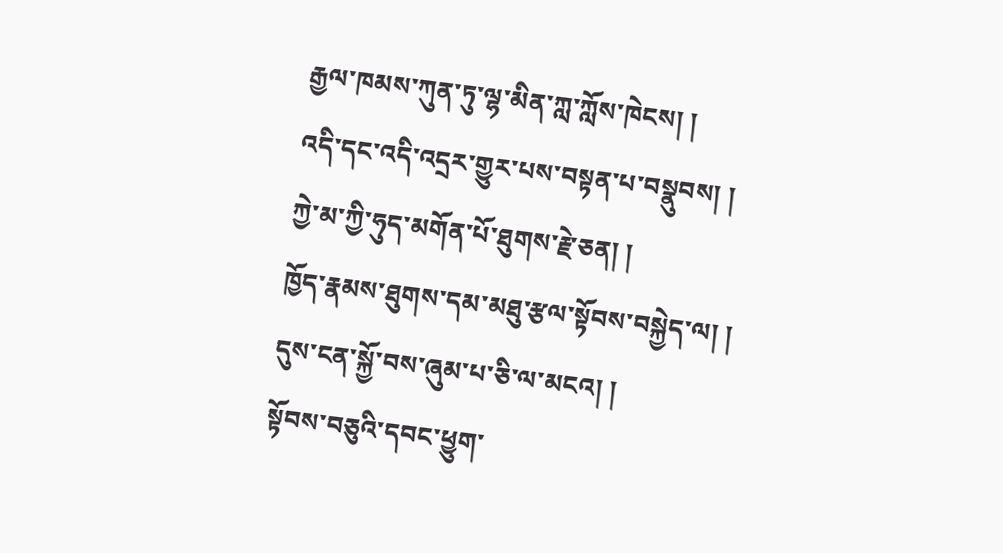རྒྱལ་ཁམས་ཀུན་ཏུ་ལྷ་མིན་ཀླ་ཀློས་ཁེངས། །
འདི་དང་འདི་འདྲར་གྱུར་པས་བསྟན་པ་བསྣུབས། །
ཀྱེ་མ་ཀྱི་ཧུད་མགོན་པོ་ཐུགས་རྗེ་ཅན། །
ཁྱོད་རྣམས་ཐུགས་དམ་མཐུ་རྩལ་སྟོབས་བསྐྱེད་ལ། །
དུས་ངན་སྐྱོ་བས་ཞུམ་པ་ཅི་ལ་མངའ། །
སྟོབས་བཅུའི་དབང་ཕྱུག་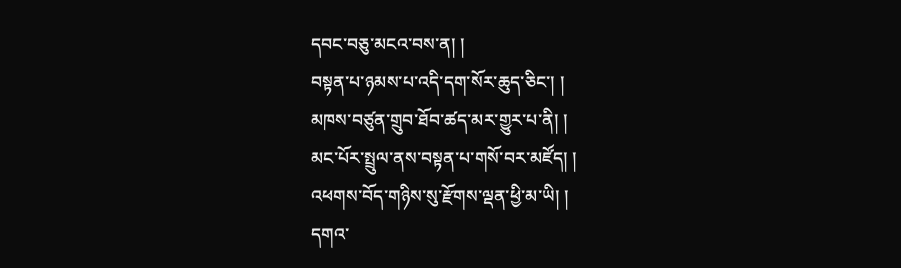དབང་བཅུ་མངའ་བས་ན། །
བསྟན་པ་ཉམས་པ་འདི་དག་སོར་ཆུད་ཅིང་། །
མཁས་བཙུན་གྲུབ་ཐོབ་ཚད་མར་གྱུར་པ་ནི། །
མང་པོར་སྤྲུལ་ནས་བསྟན་པ་གསོ་བར་མཛོད། །
འཕགས་བོད་གཉིས་སུ་རྫོགས་ལྡན་ཕྱི་མ་ཡི། །
དགའ་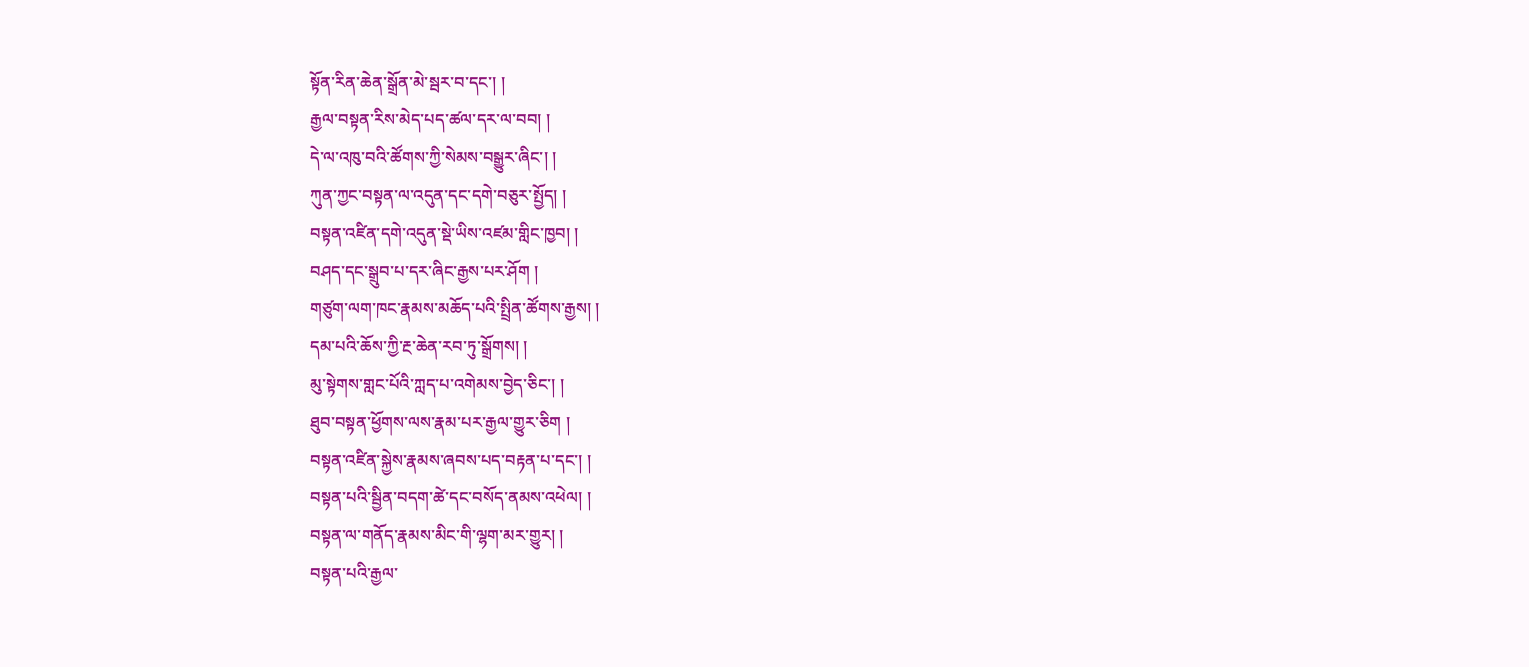སྟོན་རིན་ཆེན་སྒྲོན་མེ་སྦར་བ་དང་། །
རྒྱལ་བསྟན་རིས་མེད་པད་ཚལ་དར་ལ་བབ། །
དེ་ལ་འཁུ་བའི་ཚོགས་ཀྱི་སེམས་བསྒྱུར་ཞིང་། །
ཀུན་ཀྱང་བསྟན་ལ་འདུན་དང་དགེ་བཅུར་སྤྱོད། །
བསྟན་འཛིན་དགེ་འདུན་སྡེ་ཡིས་འཛམ་གླིང་ཁྱབ། །
བཤད་དང་སྒྲུབ་པ་དར་ཞིང་རྒྱས་པར་ཤོག །
གཙུག་ལག་ཁང་རྣམས་མཆོད་པའི་སྤྲིན་ཚོགས་རྒྱས། །
དམ་པའི་ཆོས་ཀྱི་རྔ་ཆེན་རབ་ཏུ་སྒྲོགས། །
མུ་སྟེགས་གླང་པོའི་ཀླད་པ་འགེམས་བྱེད་ཅིང་། །
ཐུབ་བསྟན་ཕྱོགས་ལས་རྣམ་པར་རྒྱལ་གྱུར་ཅིག །
བསྟན་འཛིན་སྐྱེས་རྣམས་ཞབས་པད་བརྟན་པ་དང་། །
བསྟན་པའི་སྦྱིན་བདག་ཚེ་དང་བསོད་ནམས་འཕེལ། །
བསྟན་ལ་གནོད་རྣམས་མིང་གི་ལྷག་མར་གྱུར། །
བསྟན་པའི་རྒྱལ་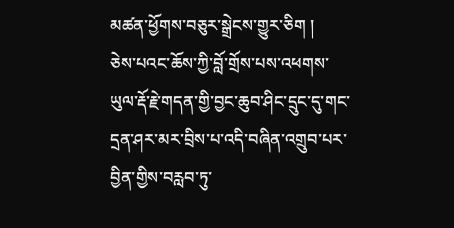མཚན་ཕྱོགས་བཅུར་སྒྲེངས་གྱུར་ཅིག །
ཅེས་པའང་ཆོས་ཀྱི་བློ་གྲོས་པས་འཕགས་ཡུལ་རྡོ་རྗེ་གདན་གྱི་བྱང་ཆུབ་ཤིང་དྲུང་དུ་གང་དྲན་ཤར་མར་བྲིས་པ་འདི་བཞིན་འགྲུབ་པར་བྱིན་གྱིས་བརླབ་ཏུ་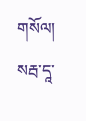གསོལ། སརྦ་དཱ་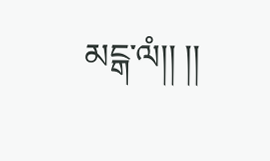མངྒ་ལཾ།། །།